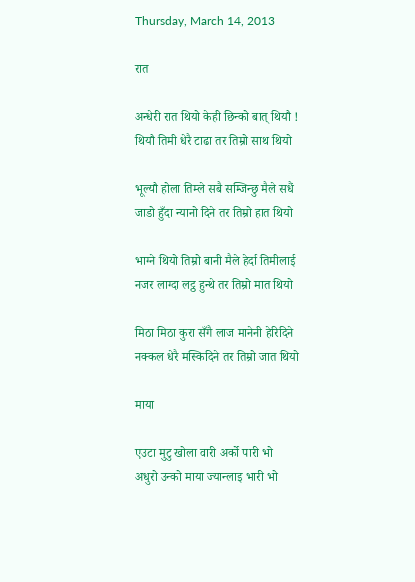Thursday, March 14, 2013

रात

अन्धेरी रात थियो केही छिन्को बात् थियौ !
थियौ तिमी धेरै टाढा तर तिम्रो साथ थियो

भूल्यौ होला तिम्ले सबै सम्जिन्छु मैले सधैं
जाडो हुँदा न्यानो दिने तर तिम्रो हात थियो

भाग्ने थियो तिम्रो बानी मैले हेर्दा तिमीलाई
नजर लाग्दा लट्ठ हुन्थे तर तिम्रो मात थियो

मिठा मिठा कुरा सँगै लाज मानेनी हेरिदिने
नक्कल धेरै मस्किदिने तर तिम्रो जात थियो

माया

एउटा मुटु खोला वारी अर्को पारी भो
अधुरो उन्को माया ज्यान्लाइ भारी भो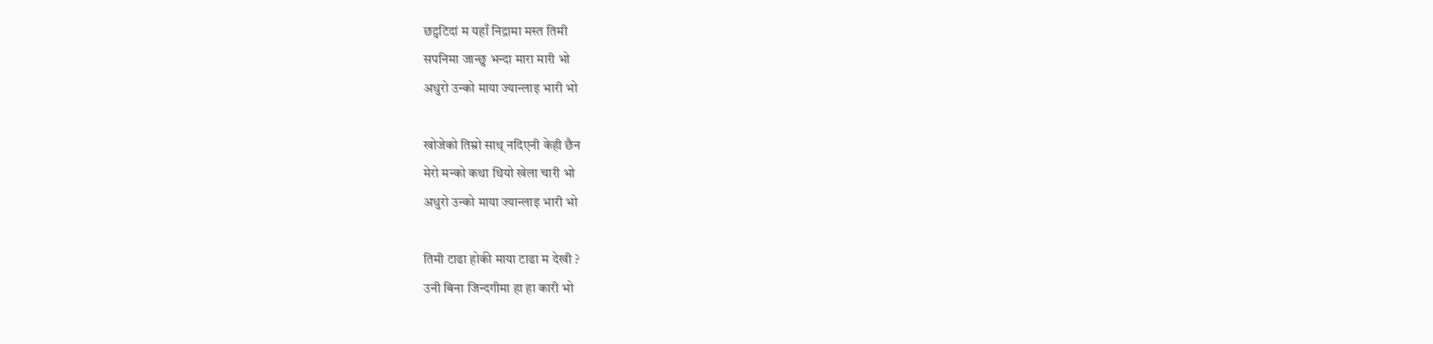छट्पटिदां म यहाँ निद्रामा मस्त तिमी
सपनिमा जान्छु भन्दा मारा मारी भो
अधुरो उन्को माया ज्यान्लाइ भारी भो

खोजेको तिम्रो साथ् नदिएनी केही छैन
मेरो मन्को कथा थियो खेला चारी भो
अधुरो उन्को माया ज्यान्लाइ भारी भो

तिमी टाढा होकी माया टाढा म देखी ?
उनी बिना जिन्दगीमा हा हा कारी भो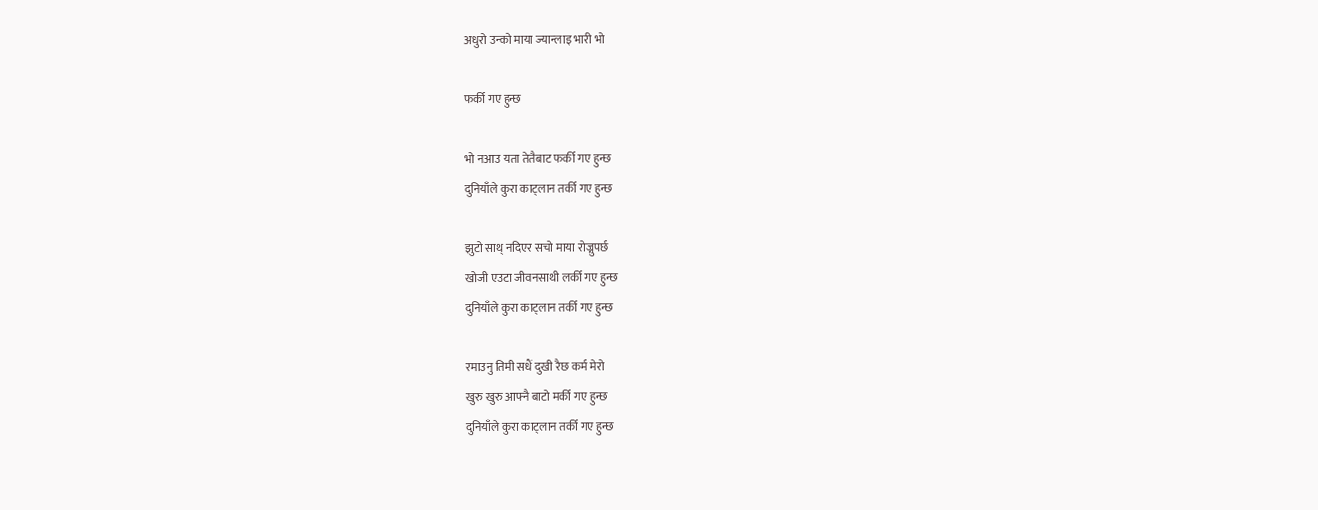अधुरो उन्को माया ज्यान्लाइ भारी भो

फर्की गए हुन्छ

भो नआउ यता तेतैबाट फर्की गए हुन्छ
दुनियाँले कुरा काट्लान तर्की गए हुन्छ

झुटो साथ् नदिएर सचो माया रोज्नुपर्छ
खोजी एउटा जीवनसाथी लर्की गए हुन्छ
दुनियाँले कुरा काट्लान तर्की गए हुन्छ

रमाउनु तिमी सधैं दुखी रैछ कर्म मेरो
खुरु खुरु आफ्नै बाटो मर्की गए हुन्छ
दुनियाँले कुरा काट्लान तर्की गए हुन्छ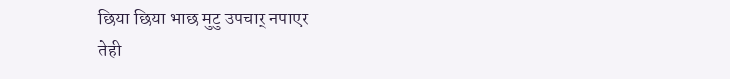छिया छिया भाछ मुटु उपचार् नपाएर
तेही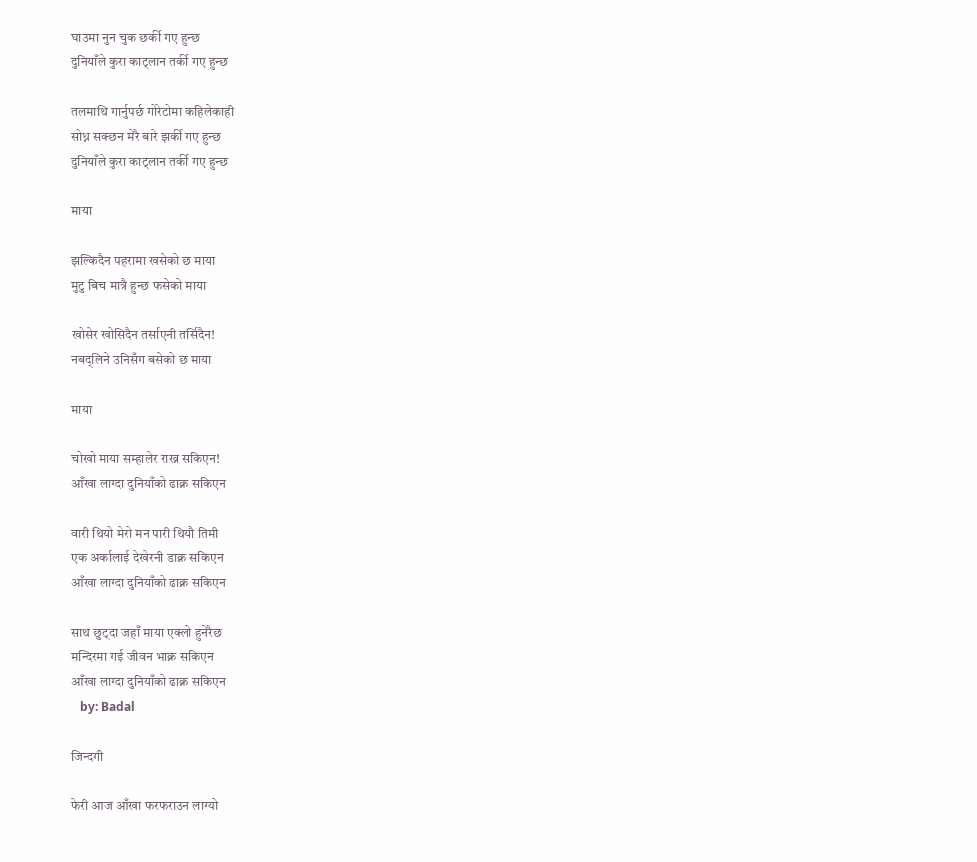घाउमा नुन चुक छर्की गए हुन्छ
दुनियाँले कुरा काट्लान तर्की गए हुन्छ

तलमाथि गार्नुपर्छ गोरेटोमा कहिलेकाही
सोध्न सक्छन मेरै बारे झर्की गए हुन्छ
दुनियाँले कुरा काट्लान तर्की गए हुन्छ

माया

झल्किदैन पहरामा खसेको छ माया
मुटु बिच मात्रै हुन्छ फसेको माया

खोसेर खोसिदैन तर्साएनी तर्सिदैन!
नबद्लिने उनिसँग बसेको छ माया

माया

चोखो माया सम्हालेर राख्न सकिएन!
आँखा लाग्दा दुनियाँको ढाक्न सकिएन

वारी थियो मेरो मन पारी थियौ तिमी
एक अर्कालाई देखेरनी डाक्न सकिएन
आँखा लाग्दा दुनियाँको ढाक्न सकिएन

साथ छुट्दा जहाँ माया एक्लो हुनेरैछ
मन्दिरमा गई जीवन भाक्न सकिएन
आँखा लाग्दा दुनियाँको ढाक्न सकिएन
   by: Badal

जिन्दगी

फेरी आज आँखा फरफराउन लाग्यो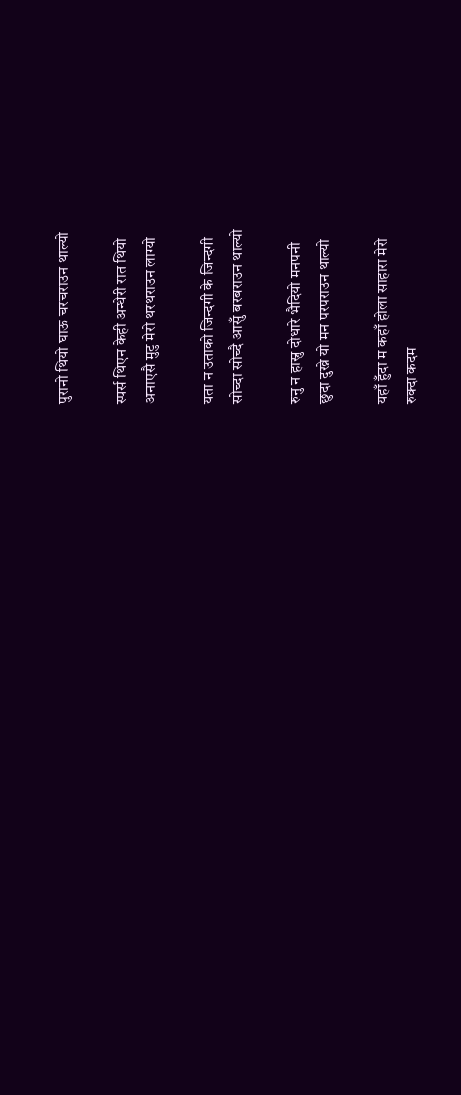पुरानो थियो घाऊ चरचराउन थाल्यो

स्पर्स थिएन केही अन्धेरी रात थियो
अनाएसै मुटु मेरो थरथराउन लाग्यो

यता न उताको जिन्दगी के जिन्दगी
सोच्दा सोच्दै आसुँ बरबराउन थाल्यो

रुनु न हास्नु दोधारे भैदियो मनपनी
छुदा दुख्ने यो मन परपराउन थाल्यो

यहाँ हुँदा म कहाँ होला साहारा मेरो
रुक्दा कदम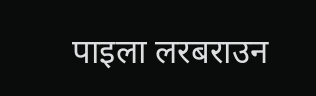पाइला लरबराउन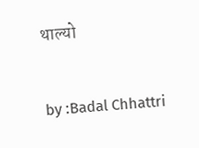थाल्यो


by :Badal Chhattri